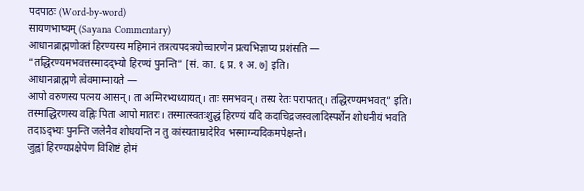पदपाठः (Word-by-word)
सायणभाष्यम् (Sayana Commentary)
आधानब्राह्मणोक्तं हिरण्यस्य महिमानं तत्रत्यपदत्रयोच्चारणेन प्रत्यभिज्ञाप्य प्रशंसति —
“तद्धिरण्यमभवत्तस्मादद्भ्यो हिरण्यं पुनन्ति” [सं. का. ६ प्र. १ अ. ७] इति।
आधानब्राह्मणे त्वेवमाम्नायते —
आपो वरुणस्य पत्नय आसन्। ता अग्निरभ्यध्यायत्। ताः समभवन्। तस्य रेतः परापतत्। तद्धिरण्यमभवत्” इति।
तस्माद्धिरणस्य वह्निः पिता आपो मातरः। तस्मात्स्वतःशुद्धं हिरण्यं यदि कदाचिद्रजस्वलादिस्पर्शेन शोधनीयं भवति तदाऽद्भ्यः पुनन्ति जलेनैव शोधयन्ति न तु कांस्यताम्रादेरिव भस्माग्न्यदिकमपेक्षन्ते।
जुह्वां हिरण्यप्रक्षेपेण विशिष्टं होमं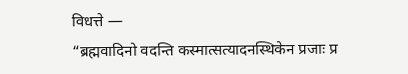विधत्ते —
“ब्रह्मवादिनो वदन्ति कस्मात्सत्यादनस्थिकेन प्रजाः प्र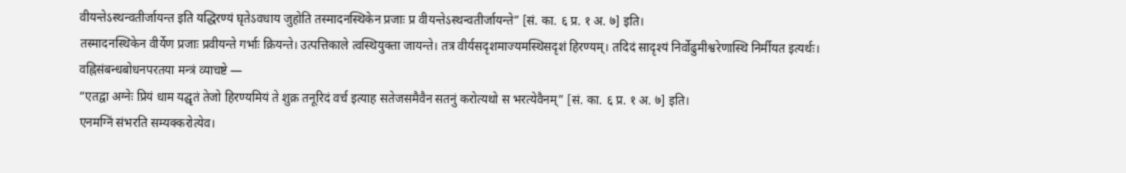वीयन्तेऽस्थन्वतीर्जायन्त इति यद्धिरण्यं घृतेऽवधाय जुहोति तस्मादनस्थिकेन प्रजाः प्र वीयन्तेऽस्थन्वतीर्जायन्ते” [सं. का. ६ प्र. १ अ. ७] इति।
तस्मादनस्थिकेन वीर्येण प्रजाः प्रवीयन्ते गर्भाः क्रियन्ते। उत्पत्तिकाले त्वस्थियुक्ता जायन्ते। तत्र वीर्यसदृशमाज्यमस्थिसदृशं हिरण्यम्। तदिदं सादृश्यं निर्वोढुमीश्वरेणास्थि निर्मीयत इत्यर्थः।
वह्निसंबन्धबोधनपरतया मन्त्रं व्याचष्टे —
“एतद्वा अग्नेः प्रियं धाम यद्घृतं तेजो हिरण्यमियं ते शुक्र तनूरिदं वर्च इत्याह सतेजसमैवैन सतनुं करोत्यथो स भरत्येवैनम्” [सं. का. ६ प्र. १ अ. ७] इति।
एनमग्निं संभरति सम्यक्करोत्येव।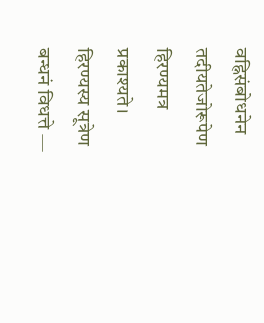वह्निसंबोधनेन तदीयतेजोरूपेण हिरण्यमत्र प्रकाश्यते।
हिरण्यस्य सूत्रेण बन्धनं विधत्ते —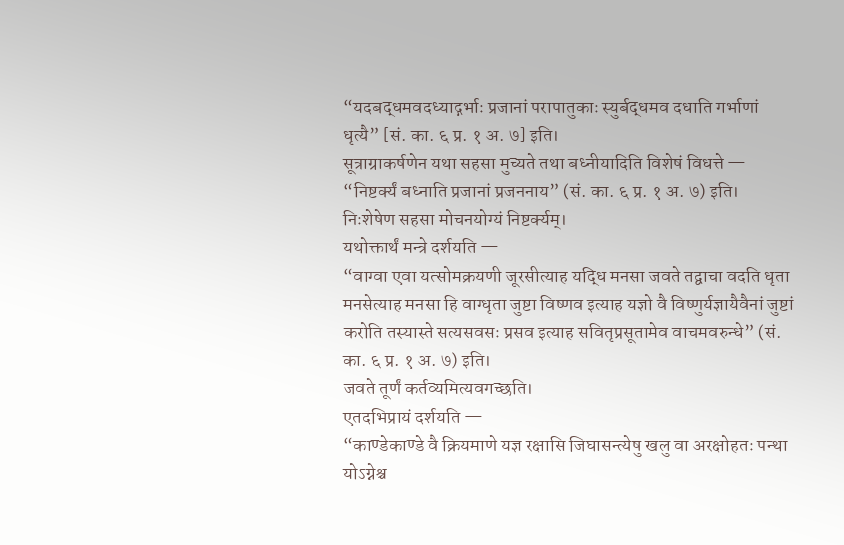“यदबद्धमवदध्याद्गर्भाः प्रजानां परापातुकाः स्युर्बद्धमव दधाति गर्भाणां धृत्यै” [सं. का. ६ प्र. १ अ. ७] इति।
सूत्राग्राकर्षणेन यथा सहसा मुच्यते तथा बध्नीयादिति विशेषं विधत्ते —
“निष्टर्क्यं बध्नाति प्रजानां प्रजननाय” (सं. का. ६ प्र. १ अ. ७) इति।
निःशेषेण सहसा मोचनयोग्यं निष्टर्क्यम्।
यथोक्तार्थं मन्त्रे दर्शयति —
“वाग्वा एवा यत्सोमक्रयणी जूरसीत्याह यद्धि मनसा जवते तद्वाचा वदति धृता मनसेत्याह मनसा हि वाग्धृता जुष्टा विष्णव इत्याह यज्ञो वै विष्णुर्यज्ञायैवैनां जुष्टां करोति तस्यास्ते सत्यसवसः प्रसव इत्याह सवितृप्रसूतामेव वाचमवरुन्धे” (सं. का. ६ प्र. १ अ. ७) इति।
जवते तूर्णं कर्तव्यमित्यवगच्छति।
एतदभिप्रायं दर्शयति —
“काण्डेकाण्डे वै क्रियमाणे यज्ञ रक्षासि जिघासन्त्येषु खलु वा अरक्षोहतः पन्था योऽग्नेश्च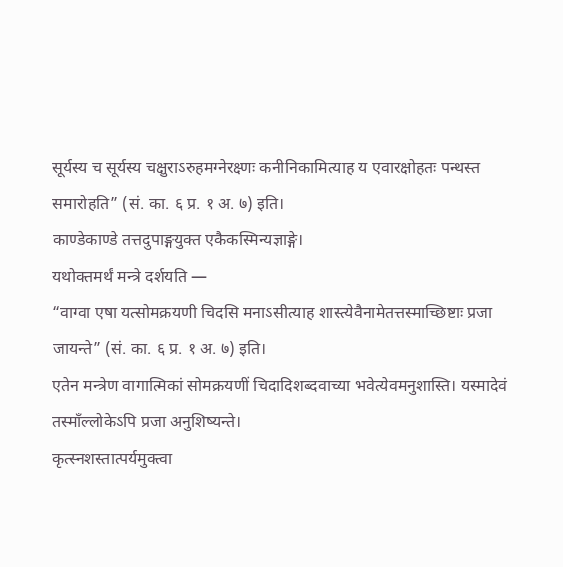सूर्यस्य च सूर्यस्य चक्षुराऽरुहमग्नेरक्ष्णः कनीनिकामित्याह य एवारक्षोहतः पन्थस्त समारोहति” (सं. का. ६ प्र. १ अ. ७) इति।
काण्डेकाण्डे तत्तदुपाङ्गयुक्त एकैकस्मिन्यज्ञाङ्गे।
यथोक्तमर्थं मन्त्रे दर्शयति —
“वाग्वा एषा यत्सोमक्रयणी चिदसि मनाऽसीत्याह शास्त्येवैनामेतत्तस्माच्छिष्टाः प्रजा जायन्ते” (सं. का. ६ प्र. १ अ. ७) इति।
एतेन मन्त्रेण वागात्मिकां सोमक्रयणीं चिदादिशब्दवाच्या भवेत्येवमनुशास्ति। यस्मादेवं तस्माँल्लोकेऽपि प्रजा अनुशिष्यन्ते।
कृत्स्नशस्तात्पर्यमुक्त्वा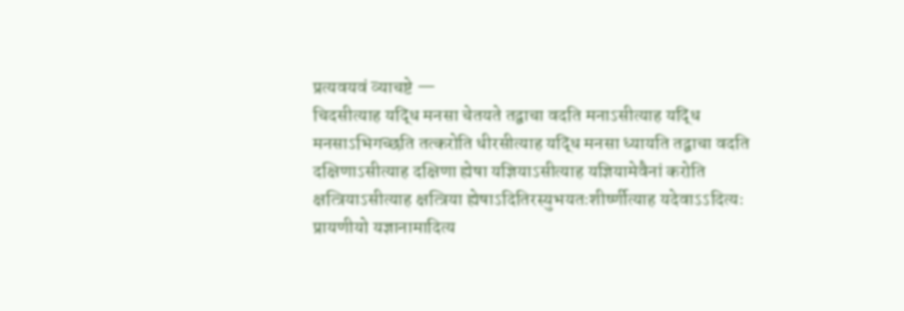प्रत्यवयवं व्याचष्टे —
चिदसीत्याह यद्धि मनसा चेतयते तद्वाचा वदति मनाऽसीत्याह यद्धि मनसाऽभिगच्छति तत्करोति धीरसीत्याह यद्धि मनसा ध्यायति तद्वाचा वदति दक्षिणाऽसीत्याह दक्षिणा ह्येषा यज्ञियाऽसीत्याह यज्ञियामेवैनां करोति क्षत्त्रियाऽसीत्याह क्षत्त्रिया ह्येषाऽदितिरस्युभयतःशीर्ष्णीत्याह यदेवाऽऽदित्यः प्रायणीयो यज्ञानामादित्य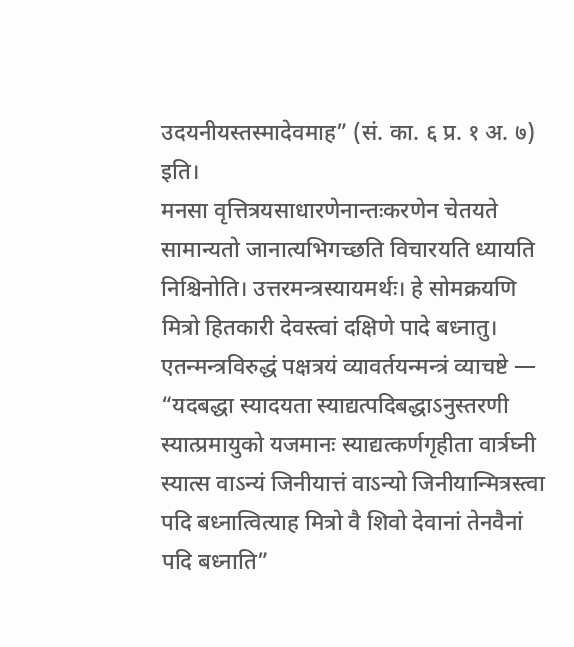उदयनीयस्तस्मादेवमाह” (सं. का. ६ प्र. १ अ. ७) इति।
मनसा वृत्तित्रयसाधारणेनान्तःकरणेन चेतयते सामान्यतो जानात्यभिगच्छति विचारयति ध्यायति निश्चिनोति। उत्तरमन्त्रस्यायमर्थः। हे सोमक्रयणि मित्रो हितकारी देवस्त्वां दक्षिणे पादे बध्नातु।
एतन्मन्त्रविरुद्धं पक्षत्रयं व्यावर्तयन्मन्त्रं व्याचष्टे —
“यदबद्धा स्यादयता स्याद्यत्पदिबद्धाऽनुस्तरणी स्यात्प्रमायुको यजमानः स्याद्यत्कर्णगृहीता वार्त्रघ्नी स्यात्स वाऽन्यं जिनीयात्तं वाऽन्यो जिनीयान्मित्रस्त्वा पदि बध्नात्वित्याह मित्रो वै शिवो देवानां तेनवैनां पदि बध्नाति”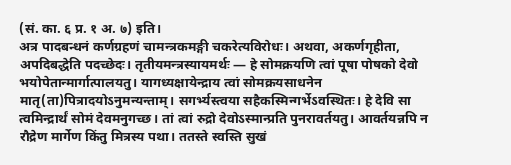(सं. का. ६ प्र. १ अ. ७) इति।
अत्र पादबन्धनं कर्णग्रहणं चामन्त्रकमङ्गी चकरेत्यविरोधः। अथवा, अकर्णगृहीता, अपदिबद्धेति पदच्छेदः। तृतीयमन्त्रस्यायमर्थः — हे सोमक्रयणि त्वां पूषा पोषको देवो भयोपेतान्मार्गात्पालयतु। यागध्यक्षायेन्द्राय त्वां सोमक्रयसाधनेन मातृ(ता)पित्रादयोऽनुमन्यन्ताम्। सगर्भ्यस्त्वया सहैकस्मिन्गर्भेऽवस्थितः। हे देवि सा त्वमिन्द्रार्थं सोमं देवमनुगच्छ। तां त्वां रुद्रो देवोऽस्मान्प्रति पुनरावर्तयतु। आवर्तयन्नपि न रौद्रेण मार्गेण किंतु मित्रस्य पथा। ततस्ते स्वस्ति सुखं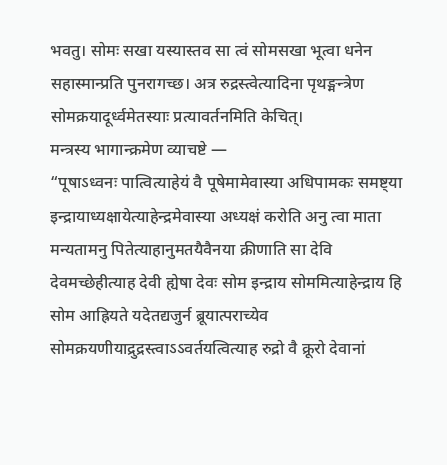भवतु। सोमः सखा यस्यास्तव सा त्वं सोमसखा भूत्वा धनेन सहास्मान्प्रति पुनरागच्छ। अत्र रुद्रस्त्वेत्यादिना पृथङ्मन्त्रेण सोमक्रयादूर्ध्वमेतस्याः प्रत्यावर्तनमिति केचित्।
मन्त्रस्य भागान्क्रमेण व्याचष्टे —
“पूषाऽध्वनः पात्वित्याहेयं वै पूषेमामेवास्या अधिपामकः समष्ट्या इन्द्रायाध्यक्षायेत्याहेन्द्रमेवास्या अध्यक्षं करोति अनु त्वा माता मन्यतामनु पितेत्याहानुमतयैवैनया क्रीणाति सा देवि देवमच्छेहीत्याह देवी ह्येषा देवः सोम इन्द्राय सोममित्याहेन्द्राय हि सोम आह्रियते यदेतद्यजुर्न ब्रूयात्पराच्येव सोमक्रयणीयाद्रुद्रस्त्वाऽऽवर्तयत्वित्याह रुद्रो वै क्रूरो देवानां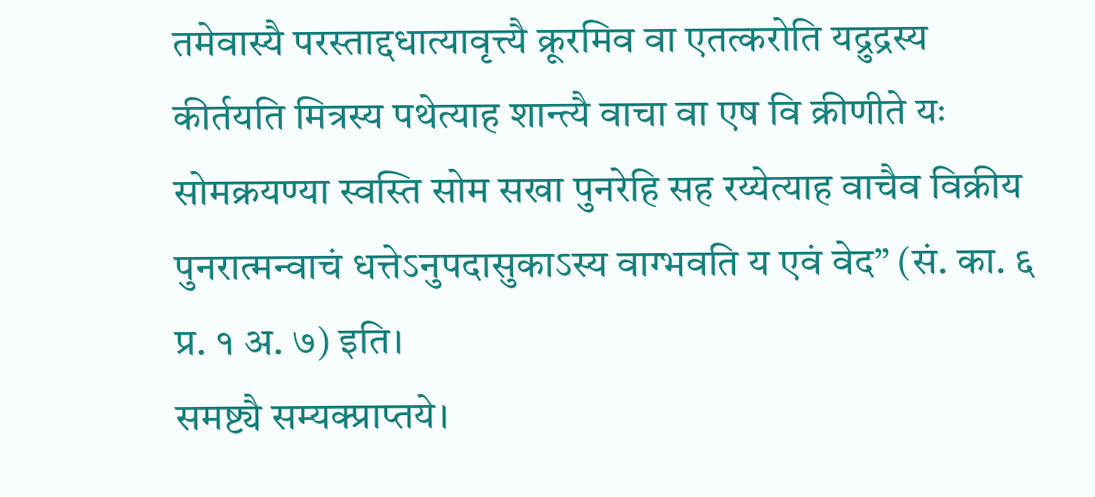तमेवास्यै परस्ताद्दधात्यावृत्त्यै क्रूरमिव वा एतत्करोति यद्रुद्रस्य कीर्तयति मित्रस्य पथेत्याह शान्त्यै वाचा वा एष वि क्रीणीते यः सोमक्रयण्या स्वस्ति सोम सखा पुनरेहि सह रय्येत्याह वाचैव विक्रीय पुनरात्मन्वाचं धत्तेऽनुपदासुकाऽस्य वाग्भवति य एवं वेद” (सं. का. ६ प्र. १ अ. ७) इति।
समष्ट्यै सम्यक्प्राप्तये।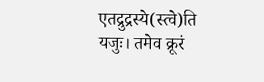एतद्रुद्रस्ये(स्त्वे)ति यजुः। तमेव क्रूरं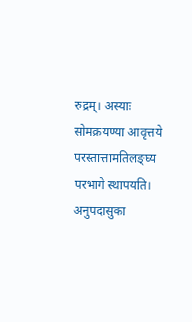रुद्रम्। अस्याः सोमक्रयण्या आवृत्तये परस्तात्तामतिलङ्घ्य परभागे स्थापयति। अनुपदासुका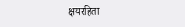क्षयरहिता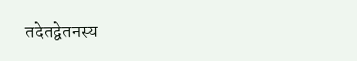तदेतद्वेतनस्य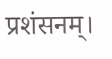प्रशंसनम्।